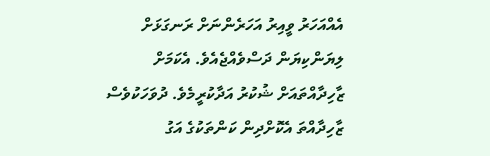އެއްއަހަރު ވީއިރު އަހަރެންނަށް ރަނގަޅަށް ލިޔަންކިޔަން ދަސްވެއްޖެއެވެ. އެކަމަށް ޒާހިދާއްތައަށް ޝުކުރު އަދާކުރީމެވެ. ދުވަހަކުވެސް ޒާހިދާއްތަ އެކޮށްދިން ކަންތަކުގެ އަގު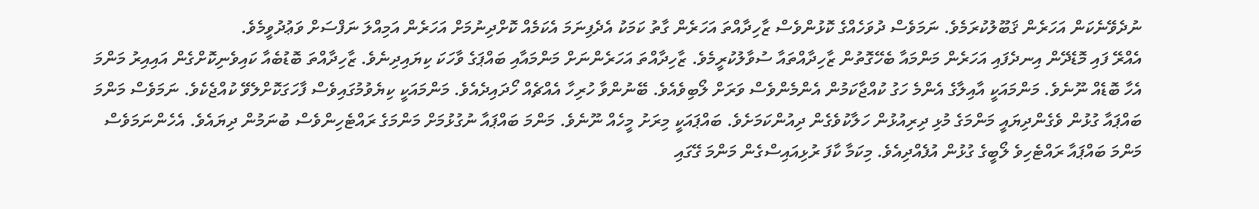ނުދެވޭނެކަން އަހަރެން ޤަބޫލުކުރަމެވެ. ނަމަވެސް ދުވަހެއްގެ ކޮޅުންވެސް ޒާހިދާއްތަ އަހަރެން ގާތު ކަމަކު އެދެފިނަމަ އެކަމެއް ކޮށްދިނުމަށް އަހަރެން އަމިއްލަ ނަފްސަށް ވަޢުދުވީމެވެ.
އެއްރޭ ފައި މޮޑެދޭން އިނދެފައި އަހަރެން މަންމައާ ބެހޭގޮތުން ޒާހިދާއްތައާ ސުވާލުކުރީމެވެ. ޒާހިދާއްތަ އަހަރެންނަށް މަންމައާއި ބައްޕަގެ ވާހަކަ ކިޔައިދިނެވެ. ޒާހިދާއްތަ ބޮޑުބެއާ ކައިވެނިކޮށްގެން އައިއިރު މަންމަ އެހާ ބޮޑެއް ނޫނެވެ. މަންމައަކީ އާއިލާގެ އެންމެ ހަގު ކުއްޖާކަމުން އެންމެންވެސް ވަރަށް ލޯބިވެއެވެ. ބޭނުންވާ ހުރިހާ އެއްޗެއް ހޯދައިދެއެވެ. މަންމައަކީ ކިޔެވުމުގައިވެސް ފާހަގަކޮށްލެވޭ ކުއްޖެކެވެ. ނަމަވެސް މަންމަ ބައްޕައާ ގުޅުން ވެގެންދިޔައީ މަންމަގެ މުޅި ދިރިއުޅުން ހަލާކުވެގެން ދިއުންކަމަށެވެ. ބައްޕައަކީ މިރަށު މީހެއް ނޫނެވެ. މަންމަ ބައްޕައާ ނުގުޅުމަށް މަންމަގެ ރައްޓެހިންވެސް ބުނަމުން ދިޔައެވެ. އެހެންނަމަވެސް މަންމަ ބައްޕައާ ރައްޓެހިވެ ލޯބީގެ ގުޅުން އުފެއްދިއެވެ. މިކަމާ ކާފަ ރުޅިއައިސްގެން މަންމަ ގޭގައި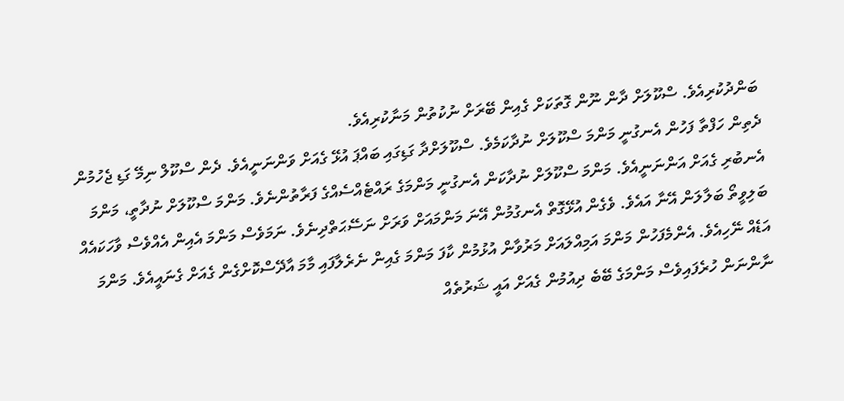ބަންދުކުރިއެވެ. ސްކޫލަށް ދާން ނޫން ގޮތަކަށް ގެއިން ބޭރަށް ނުކުތުން މަނާކުރިއެވެ.
ދެތިން ހަފްތާ ފަހުން އެނގުނީ މަންމަ ސްކޫލަށް ނުދާކަމެވެ. ސްކޫލަށްދާ ގަޑިގައި ބައްޕަ އުޅޭ ގެއަށް ވަންނަނީއެވެ. ދެން ސްކޫލް ނިމޭ ގަޑި ޖެހުމުން އެނބުރި ގެއަށް އަންނަނީއެވެ. މަންމަ ސްކޫލަށް ނުދާކަން އެނގުނީ މަންމަގެ ރައްޓެއްސެއްގެ ފަރާތުންނެވެ. މަންމަ ސްކޫލަށް ނުދާތީ، މަންމަ ބަލިވީތޯ ބަލާލަން އޭނާ އައެވެ. ވެގެން އުޅޭގޮތް އެނގުމުން އޭނަ މަންމައަށް ވަރަށް ނަސޭޙަތްދިނެވެ. ނަމަވެސް މަންމަ އެއިން އެއްވެސް ވާހަކައެއް އަޑެއް ނޭހިއެވެ. އެންމެފަހުން މަންމަ އަމިއްލައަށް މަރުވާން އުޅުމުން ކާފަ މަންމަ ގެއިން ނެރެލާފައި މާމަ އާދޭސްކޮށްގެން ގެއަށް ގެނައީއެވެ. މަންމަ ނާންނަން ހުރެފައިވެސް މަންމަގެ ބޭބެ ދިއުމުން ގެއަށް އައީ ޝަރުތެއް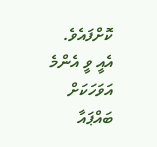ކޮށްފައެވެ. އެއީ ވީ އެންމެ އަވަހަކަށް ބައްޕައާ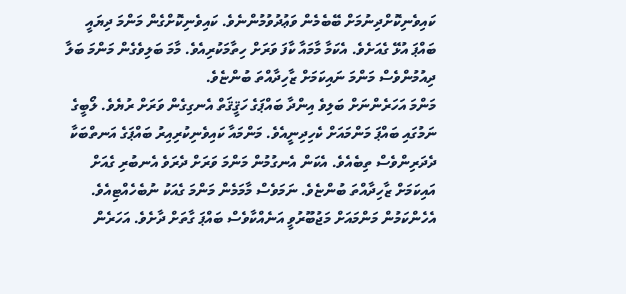ކައިވެނިކޮށްދިނުމަށް ބޭބެމެން ވަޢުދުވުމުންނެވެ. ކައިވެނިކޮށްގެން މަންމަ ދިޔައީ ބައްޕަ އުޅޭ ގެއަށެވެ. އެކަމާ މާމައާ ކާފަ ވަރަށް ހިތާމަކުރިއެވެ. މާމަ ބަލިވެގެން މަންމަ ބަލާ ދިއުމުންވެސް މަންމަ ނައިކަމަށް ޒާހިދާއްތަ ބުންޏެވެ.
މަންމަ އަހަރެންނަށް ބަލިވެ އިންދާ ބައްޕަގެ ހަޤީޤަތް އެނގިގެން ވަރަށް ރުޔެވެ. ލޯބީގެ ނަމުގައި ބައްޕަ މަންމައަށް ކެހިދިނީއެވެ. މަންމައާ ކައިވެނިކުރިއިރު ބައްޕަގެ އަނތްބަކާ ދެދަރިންވެސް ތިބެއެވެ. އެކަން އެނގުމުން މަންމަ ވަރަށް ދެރަވެ އެނބުރި ގެއަށް އައިކަމަށް ޒާހިދާއްތަ ބުންޏެވެ. ނަމަވެސް މާމަމެން މަންމަ ގެއަކު ނުބެހެއްޓިއެވެ. އެހެންކަމުން މަންމައަށް މަޖުބޫރުވީ އަނެއްކާވެސް ބައްޕަ ގާތަށް ދާށެވެ. އަހަރެން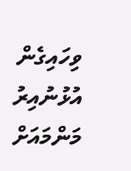ވިހައިގެން އުޅުނުއިރު މަންމައަށް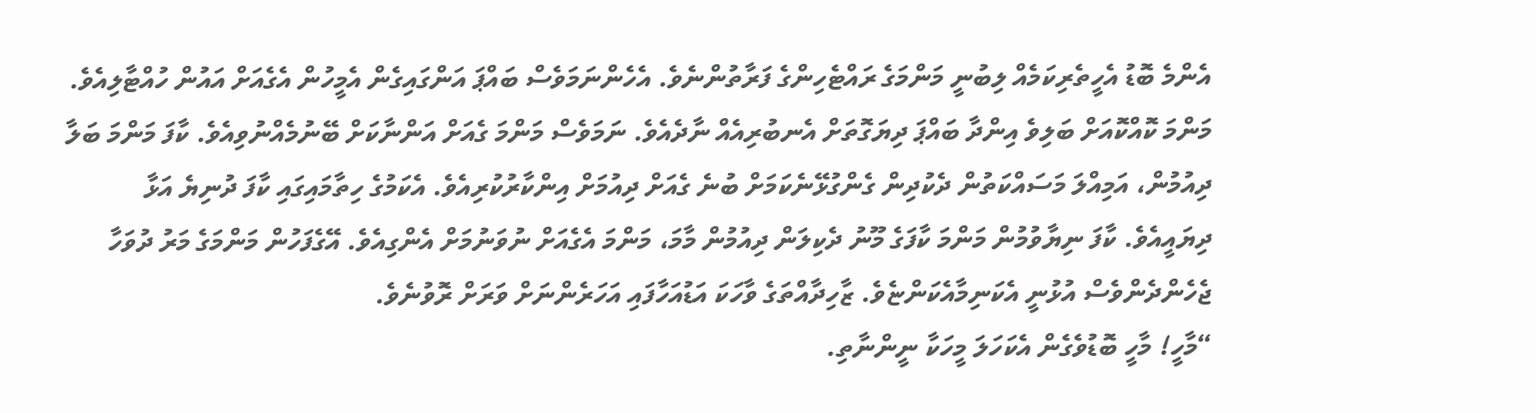އެންމެ ބޮޑު އެހީތެރިކަމެއް ލިބުނީ މަންމަގެ ރައްޓެހިންގެ ފަރާތުންނެވެ. އެހެންނަމަވެސް ބައްޕަ އަންގައިގެން އެމީހުން އެގެއަށް އައުން ހުއްޓާލިއެވެ.
މަންމަ ކޮއްކޮއަށް ބަލިވެ އިންދާ ބައްޕަ ދިޔަގޮތަށް އެނބުރިއެއް ނާދެއެވެ. ނަމަވެސް މަންމަ ގެއަށް އަންނާކަށް ބޭނުމެއްނުވިއެވެ. ކާފަ މަންމަ ބަލާ ދިއުމުން، އަމިއްލަ މަސައްކަތުން ދެކުދިން ގެންގުޅޭނެކަމަށް ބުނެ ގެއަށް ދިއުމަށް އިންކާރުކުރިއެވެ. އެކަމުގެ ހިތާމައިގައި ކާފަ ދުނިޔެ އަޅާ ދިޔައީއެވެ. ކާފަ ނިޔާވުމުން މަންމަ ކާފަގެ މޫނު ދެކިލަން ދިއުމުން މާމަ، މަންމަ އެގެއަށް ނުވަނުމަށް އެންގިއެވެ. އޭގެފަހުން މަންމަގެ މަރު ދުވަހާ ޖެހެންދެންވެސް އުޅުނީ އެކަނިމާއެކަންޏެވެ. ޒާހިދާއްތަގެ ވާހަކަ އަޑުއަހާފައި އަހަރެންނަށް ވަރަށް ރޮވުނެވެ.
“މާހީ! މާހީ ބޮޑުވެގެން އެކަހަލަ މީހަކާ ނީންނާތި.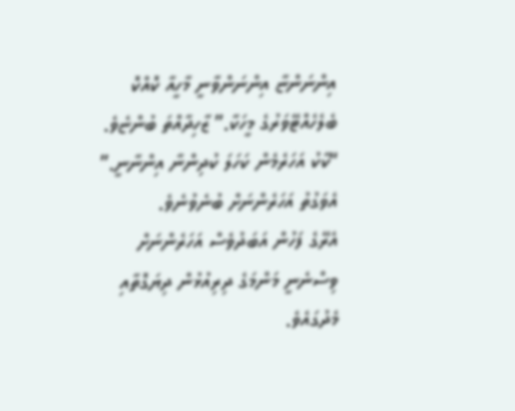އިންނަންޏާ އިންނަންވާނީ މާހީއާ ކޮއްކޮ ބެލެހެއްޓޭވަރުގެ މީހަކާ.” ޒާހިދާއްތަ ބުންޏެވެ.
“ކާކު އަހަރެމެން ކަހަލަ ކުދިންނާ އިންނާނީ.” އެވަގުތު އަހަރެންނަށް ބުނެވުނެވެ.
އެރޭގެ ފަހުން އަބަދުވެސް އަހަރެންނަށް ވިސްނެނީ މަންމަގެ ދިރިއުޅުން ދިޔަގޮތާއި މެދުގައެވެ.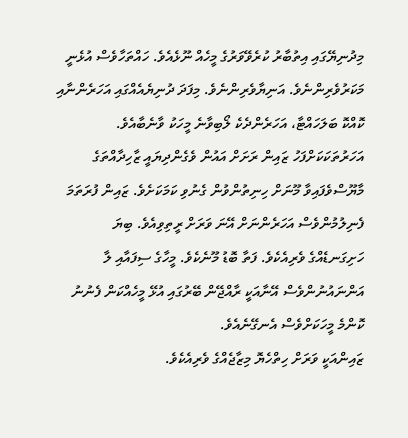މިދުނިޔޭގައި އިތުބާރު ކުރެވޭވަރުގެ މީހެއް ނޫޅެއެވެ. ހައްތަހާވެސް އުޅެނީ މަކަރުވެރިންނެވެ. އަނިޔާވެރިންނެވެ. މިފަދަ ދުނިޔެއެއްގައި އަހަރެންނާއި ކޮއްކޮ ބަލަހައްޓާ، އަހަރެންދެކެ ލޯބިވާނެ މީހަކު ވާނެބާއެވެ.
އަހަރުތަކަކަށްފަހު ޒައިން ރަށަށް އައުން ވެގެންދިޔައީ ޒާހިދާއްތަގެ މާޔޫސްވެފައިވާ މޫނަށް ހިނިތުންވުން ގެނުވި ކަމަކަށެވެ. ޒައިން ފުރަތަމަ ފެނިލުމުންވެސް އަހަރެންނަށް އޭނަ ވަރަށް ރީތިވިއެވެ. ބިޔަ ހަށިގަނޑެއްގެ ވެރިއެކެވެ. ފަތާ ބޮޑު މޫނެކެވެ. މީހާގެ ސިފައާއި ލާ އަންނައުނުންވެސް އޭނާއަކީ ރާއްޖޭން ބޭރުގައި އުޅޭ މީހެއްކަން ފެނުނު ކޮންމެ މީހަކަށްވެސް އެނގޭނެއެވެ.
ޒައިންއަކީ ވަރަށް ހިތްހެޔޮ މިޒާޖެއްގެ ވެރިއެކެވެ.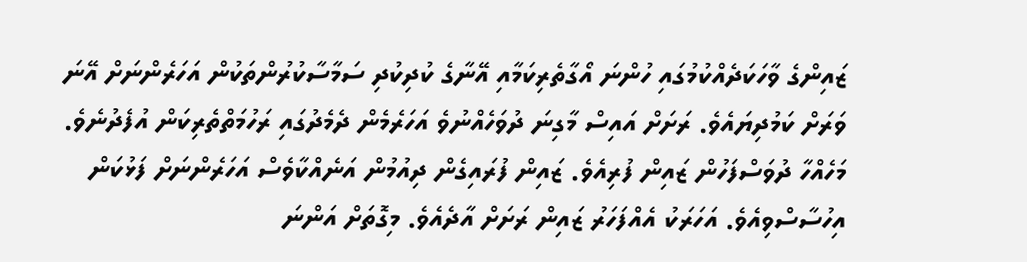ޒައިންގެ ވާހަކަދެއްކުމުގައި ހުންނަ އޯގާތެރިކަމާއި އޭނާގެ ކުދިކުދި ސަމާސާކުރުންތަކުން އަހަރެންނަށް އޭނަ ވަރަށް ކަމުދިޔައެވެ. ރަށަށް އައިސް މާގިނަ ދުވަހެއްނުވެ އަހަރެމެން ދެމެދުގައި ރަހުމަތްތެރިކަން އުފެދުނެވެ. މަހެއްހާ ދުވަސްފަހުން ޒައިން ފުރިއެވެ. ޒައިން ފުރައިގެން ދިއުމުން އަނެއްކާވެސް އަހަރެންނަށް ފަޅުކަން އިހުސާސްވިއެވެ. އަހަރަކު އެއްފަހަރު ޒައިން ރަށަށް އާދެއެވެ. މިގޮތަށް އަންނަ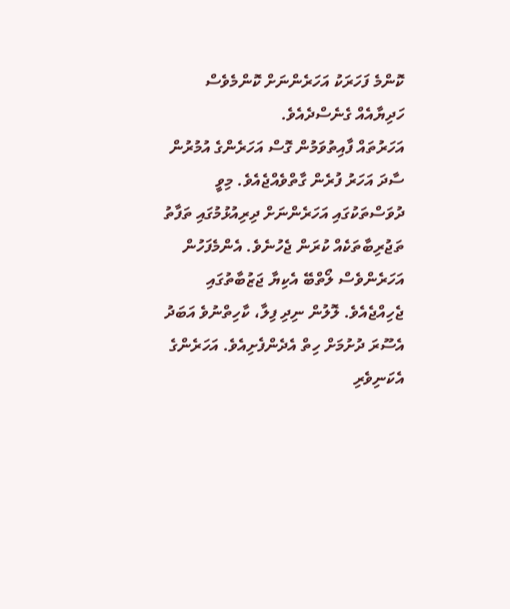ކޮންމެ ފަހަރަކު އަހަރެންނަށް ކޮންމެވެސް ހަދިޔާއެއް ގެނެސްދެއެވެ.
އަހަރުތައް ފާއިތުވަމުން ގޮސް އަހަރެންގެ އުމުރުން ސާދަ އަހަރު ފުރެން ގާތްވެއްޖެއެވެ. މިވީ ދުވަސްތަކުގައި އަހަރެންނަށް ދިރިއުޅުމުގައި ތަފާތު ތަޖުރިބާތަކެއް ކުރަން ޖެހުނެވެ. އެންމެފަހުން އަހަރެންވެސް ލޯތްބޭ އެކިޔާ ޖަޒުބާތުގައި ޖެހިއްޖެއެވެ. ލޮލުން ނިދި ފިލާ، ކާހިތްނުވެ އަބަދު އެސޫރަ ދުށުމަށް ހިތް އެދެންފެށިއެވެ. އަހަރެންގެ އެކަނިވެރި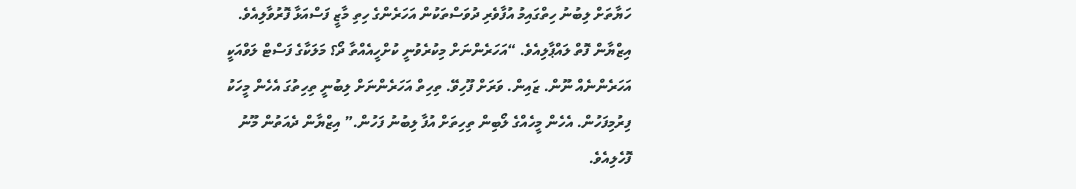ހަޔާތަށް ލިބުނު ހިތްގައިމު އުފާވެރި ދުވަސްތަކުން އަހަރެންގެ ހިތި މާޒީ ފަސްއަޅާ ފޮރުވާލިއެވެ.
އިޒްޔާން ފޮތް ލައްޕާލިއެވެ. “އަހަރެންނަށް މިކުރެވުނީ ކުށްހީއެއްތާ ދޯ؟ މަލަކާގެ ފަސްޓް ލަވްއަކީ އަހަރެންނެއް ނޫން. ޒައިން. ވަރަށް ފޫހިވޭ. ތިހިތް އަހަރެންނަށް ލިބުނީ ތިހިތުގަ އެހެން މީހަކު ފިރުމިފަހުން. އެހެން މީހެއްގެ ލޯބިން ތިހިތަށް އުފާ ލިބުނު ފަހުން.” އިޒްޔާން ދެއަތުން މޫނު ފޮހެލިއެވެ.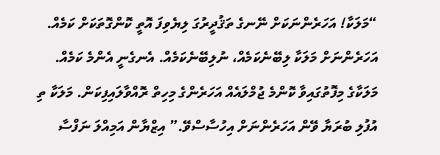“މަލަކާ! އަހަރެންނަކަށް ނޭނގެ ތަޤުދީރުގަ ލިޔެވިފަ އޮތީ ކޮންގޮތަކަށް ކަމެއް. އަހަރެންނަށް މަލަކާ ލިބޭނެކަމެއް، ނުލިބޭނެކަމެއް. އެނގެނީ އެންމެ ކަމެއް. މަލަކާގެ މިފޮތުގައިވާ ކޮންމެ ޖުމްލައެއް އަހަރެންގެ މިހިތް ރޮއްވާލައިފިކަން. މަލަކާ ތި އުފުލި ބުރަޔާ ވޭން އަހަރެންނަށް އިހުސާސްވޭ.” އިޒްޔާން އަމިއްލަ ނަފްސާ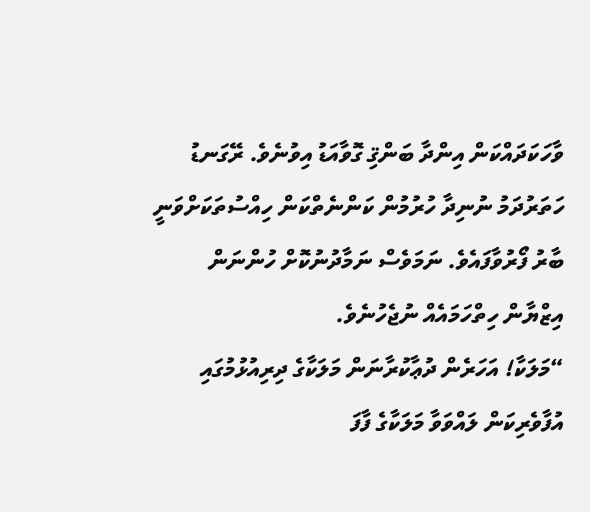ވާހަކަދައްކަން އިންދާ ބަންޤި ގޮވާއަޑު އިވުނެވެ. ރޭގަނޑު ހަތަރުދަމު ނުނިދާ ހުރުމުން ކަންނެތްކަން ހިއްސުތަކަށްވަނީ ބާރު ފޯރުވާފައެވެ. ނަމަވެސް ނަމާދުނުކޮށް ހުންނަން އިޒްޔާން ހިތްހަމައެއް ނުޖެހުނެވެ.
“މަލަކާ! އަހަރެން ދުޢާކުރާނަން މަލަކާގެ ދިރިއުޅުމުގައި އުފާވެރިކަން ލައްވަވާ މަލަކާގެ ފާފަ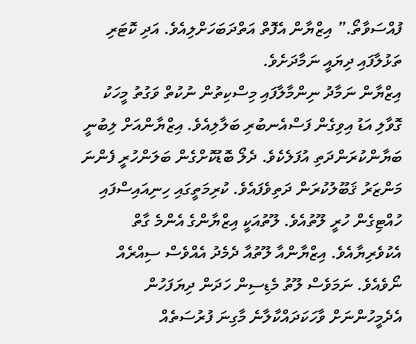ފުއްސަވާތޯ.” އިޒްޔާން އެފޮތް އަތްދަބަހަށްލިއެވެ. އަދި ކޮޓަރި ތަޅުލާފައި ދިޔައީ ނަމާދަށެވެ.
އިޒްޔާން ނަމާދު ނިންމާލާފައި މިސްކިތުން ނުކުތް ވަގުތު މީހަކު ގޮވާލި އަޑު އިވިގެން ފަސްއެނބުރި ބަލާލިއެވެ. އިޒްޔާންއަށް ލިބުނީ ބަޔާންކުރަންދަތި އުފަލެކެވެ. ދެލޯ ބޮޑުކޮށްގެން ބަލަންހުރީ ފެންނަ މަންޒަރު ޤަބޫލުކުރަން ދަތިވެފައެވެ. ކުރިމަތީގައި ހިނިއައިސްފައި ހުއްޓިގެން ހުރީ ލޫތުއެވެ. ލޫތުއަކީ އިޒްޔާންގެ އެންމެ ގާތް އެކުވެރިޔާއެވެ. އިޒްޔާންއާ ލޫތުއާ ދެމެދު އެއްވެސް ސިއްރެއް ނޯވެއެވެ. ނަމަވެސް ލޫތު މެޑިސިން ހަދަން ދިޔަފަހުން އެދެމީހުންނަށް ވާހަކަދައްކާލާނެ މާގިނަ ފުރުސަތެއް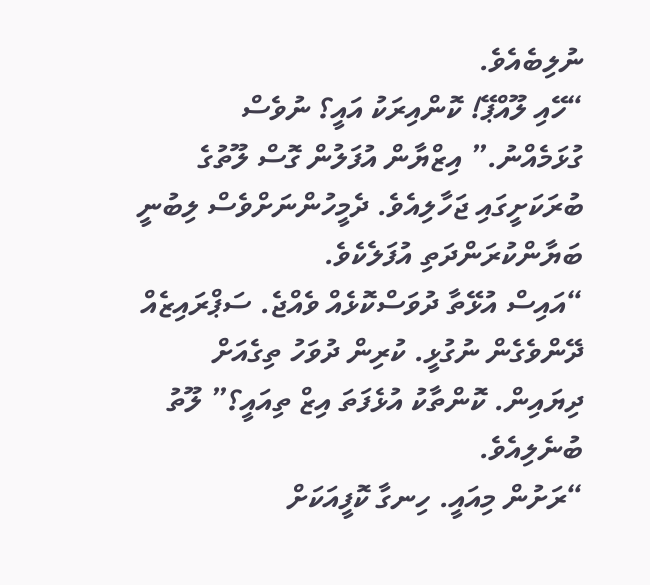ނުލިބެއެވެ.
“ހޭއި ލޫއްޕޭ! ކޮންއިރަކު އައީ؟ ނުވެސް ގުޅަމެއްނު.” އިޒްޔާން އުފަލުން ގޮސް ލޫތުގެ ބުރަކަށީގައި ޖަހާލިއެވެ. ދެމީހުންނަށްވެސް ލިބުނީ ބަޔާންކުރަންދަތި އުފަލެކެވެ.
“އައިސް އުޅޭތާ ދުވަސްކޮޅެއް ވެއްޖެ. ސަޕްރައިޒެއް ދޭންވެގެން ނުގުޅީ. ކުރިން ދުވަހު ތިގެއަށް ދިޔައިން. ކޮންތާކު އުޅެފަތަ އިޒް ތިއައީ؟” ލޫތު ބުނެލިއެވެ.
“ރަށުން މިއައީ. ހިނގާ ކޮފީއަކަށް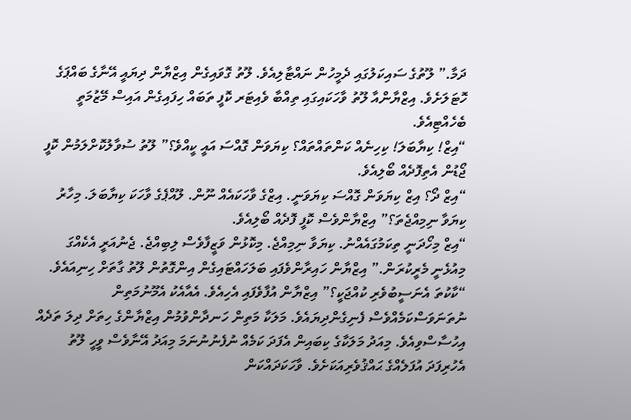ދަމާ.” ލޫތުގެ ސައިކަލުގައި ދެމީހުން ނައްޓާލިއެވެ. ލޫތު ގޮވައިގެން އިޒްޔާން ދިޔައީ އޭނާގެ ބައްޕަގެ ހޮޓަލަށެވެ. އިޒްޔާންއާ ލޫތު ވާހަކައިގައި ތިއްބާ ވެއިޓަރ ކޮފީ ތަބައް ހިފައިގެން އައިސް މޭޒުމަތީ ބެހެއްޓިއެވެ.
“އިޒް! ކިޔާބަލަ! ކިހިނެއް ކަންތައްތައް؟ ކިޔަވަން ގޮއްސަ އައީ ކީއްވެ؟” ލޫތު ސުވާލުކޮށްލަމުން ކޮފީ ޖޯޑުން އެތިފޮދެއް ބޯލިއެވެ.
“އިޒް ދޯ؟ އިޒް ކިޔަވަން ގޮއްސަ ކިޔަވަނީ. އިޒްގެ ވާހަކައެއް ނޫން. ލޫއްޕެގެ ވާހަކަ ކިޔާބަލަ. މިހާރު ކިޔަވާ ނިމިއްޖެތަ؟” އިޒްޔާންވެސް ކޮފީ ފޮދެއް ބޯލިއެވެ.
“އިޒް މިހޯދަނީ ތިކަމުގައެއްނު. ކިޔަވާ ނިމިއްޖެ. މިކޮޅުން ވަޒީފާވެސް ލިބިއްޖެ. ޖެނުއަރީ އެކެއްގަ މިއުޅެނީ މެރީކުރަން.” އިޒްޔާން ހައިރާންވެފައި ބަލަހައްޓައިގެން އިންގޮތުން ލޫތު ގާތަށް ހިނިއައެވެ.
“ކާކުތަ އެނަސީބުވެރި ކުއްޖަކީ؟” އިޒްޔާން އުފާވެފައި އެހިއެވެ. އެއާއެކު އެމޫނުމަތިން ނުތަނަވަސްކަމެއްވެސް ފެނިގެންދިޔައެވެ. މަލަކާ މަތިން ހަނދާންވުމުން އިޒްޔާންގެ ހިތަށް ދިލަ ތަދެއް އިހުސާސްވިއެވެ. މިއަދު މަލަކާގެ ކިބައިން އެފަދަ ކަމެއް ނުފެނުނުނަމަ މިއަދު އޭނާވެސް ވީހީ ލޫތު އެހުރިފަދަ އުފަލެއްގެ ޙައްޤުވެރިއަކަށެވެ. ވާހަކަދައްކަން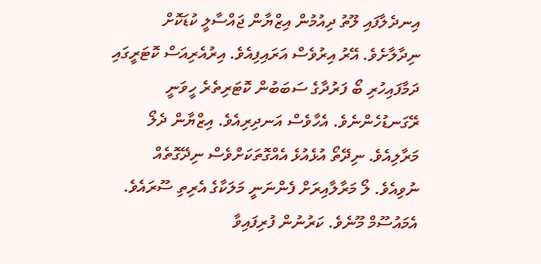އިނދެލާފައި ލޫތު ދިއުމުން އިޒްޔާން ޖައްސާލީ ކުޑަކޮށް ނިދާލާށެވެ. އޭރު އިރުވެސް އަރައިފިއެވެ. އިރުއެރިއަސް ކޮޓަރީގައި ދަމާފައިހުރި ބޯ ފަރުދާގެ ސަބަބުން ކޮޓަރިތެރެ ހީވަނީ ރޭގަނޑުހެންނެވެ. އެހާވެސް އަނދިރިއެވެ. އިޒްޔާން ދެލޯ މަރާލިއެވެ. ނިދޭތޯ އުޅެއުޅެ އެއްގޮތަކަށްވެސް ނިދޭގޮތެއް ނުވިއެވެ. ލޯ މަރާލާއިރަށް ފެންނަނީ މަލަކާގެ އެރިތި ސޫރައެވެ. އެމައުސޫމް މޫނެވެ. ކަރުނުން ފުރިފައިވާ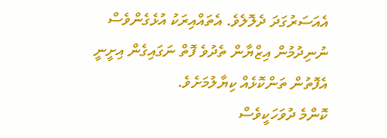އެއަސަރުގަދަ ދެލޮލެވެ. އެތައްއިރަކު އުޅެގެންވެސް ނުނިދުމުން އިޒްޔާން ތެދުވެ ފޮތް ނަގައިގެން އިށީނީ އެފޮތުން ތަންކޮޅެއް ކިޔާލުމަށެވެ.
ކޮންމެ ދުވަހަކީވެސް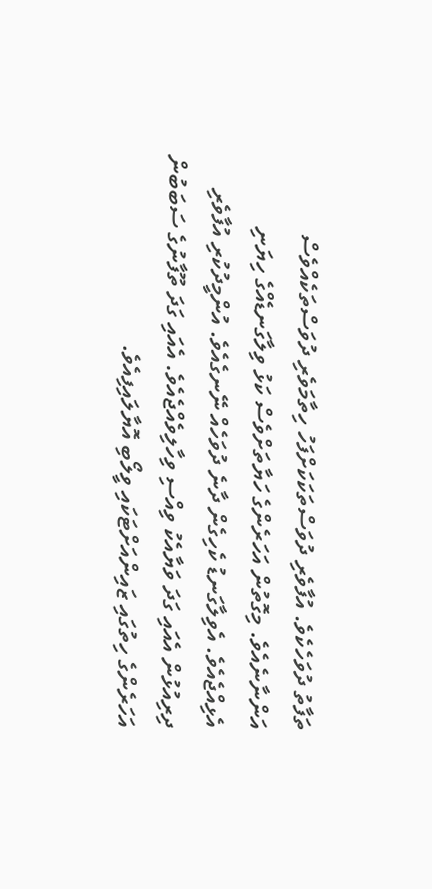ތަފާތު ދުވަހެކެވެ. އުފާވެރި ދުވަސްތަކަކަށްފަހު ހިތާމަވެރި ދުވަސްތަކެއްވެސް އަންނާނެއެވެ. މިގޮތުން އަހަރެންގެ ހަޔާތަށްވެސް ކަޅު ވިލާގަނޑެއްގެ ހިޔަނި އެޅިއްޖެއެވެ. އެވިލާގަނޑު ކެހިގެން ދާނެ ދުވަހެއް ނޭނގެއެވެ. އުންމީދުކުރި އުފާވެރި ދިރިއުޅުން އެއައި ގަދަ ވަޔާއެކު ވިއްސި ވިހާލިވެއްޖެއެވެ. އެއައި ގަދަ ތޫފާނުގެ ސަބަބުން އަހަރެންގެ ހިތުގައި ޒައިންއަށްޓަކައި ވީލޯބި އޮޔާލައިފިއެވެ.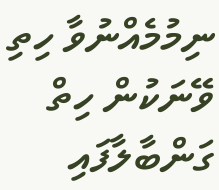ނިމުމެއްނުވާ ހިތި ވޭނަކުން ހިތް ގަންބާލާފައި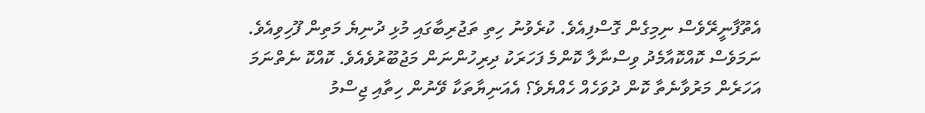އެތޫފާނީރޭވެސް ނިމިގެން ގޮސްފިއެވެ. ކުރެވުނު ހިތި ތަޖުރިބާގައި މުޅި ދުނިޔެ މަތިން ފޫހިވިއެވެ. ނަމަވެސް ކޮއްކޮއާމެދު ވިސްނާލާ ކޮންމެ ފަހަރަކު ދިރިހުންނަން މަޖުބޫރުވެއެވެ. ކޮއްކޮ ނެތްނަމަ އަހަރެން މަރުވާނެތާ ކޮން ދުވަހެއް ހެއްޔެވެ؟ އެއަނިޔާތަކާ ވޭނުން ހިތާއި ޖިސްމު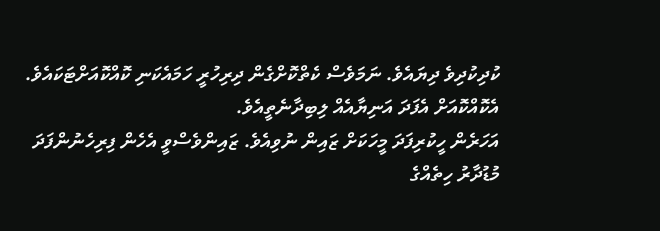ކުދިކުދިވެ ދިޔައެވެ. ނަމަވެސް ކެތްކޮށްގެން ދިރިހުރީ ހަމައެކަނި ކޮއްކޮއަށްޓަކައެވެ. އެކޮއްކޮއަށް އެފަދަ އަނިޔާއެއް ލިބިދާނެތީއެވެ.
އަހަރެން ހީކުރިފަދަ މީހަކަށް ޒައިން ނުވިއެވެ. ޒައިންވެސްވީ އެހެން ފިރިހެނުންފަދަ މުޑުދާރު ހިތެއްގެ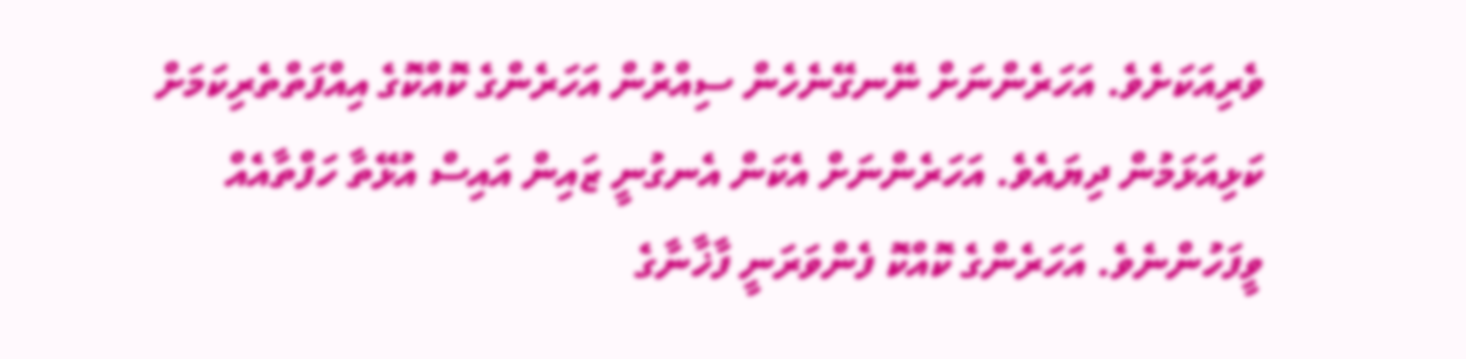ވެރިއަކަށެވެ. އަހަރެންނަށް ނޭނގޭނެހެން ސިއްރުން އަހަރެންގެ ކޮއްކޮގެ އިއްފަތްތެރިކަމަށް ކަޅިއަޅަމުން ދިޔައެވެ. އަހަރެންނަށް އެކަން އެނގުނީ ޒައިން އައިސް އުޅޭތާ ހަފްތާއެއް ވީފަހުންނެވެ. އަހަރެންގެ ކޮއްކޮ ފެންވަރަނީ ފާޚާނާގެ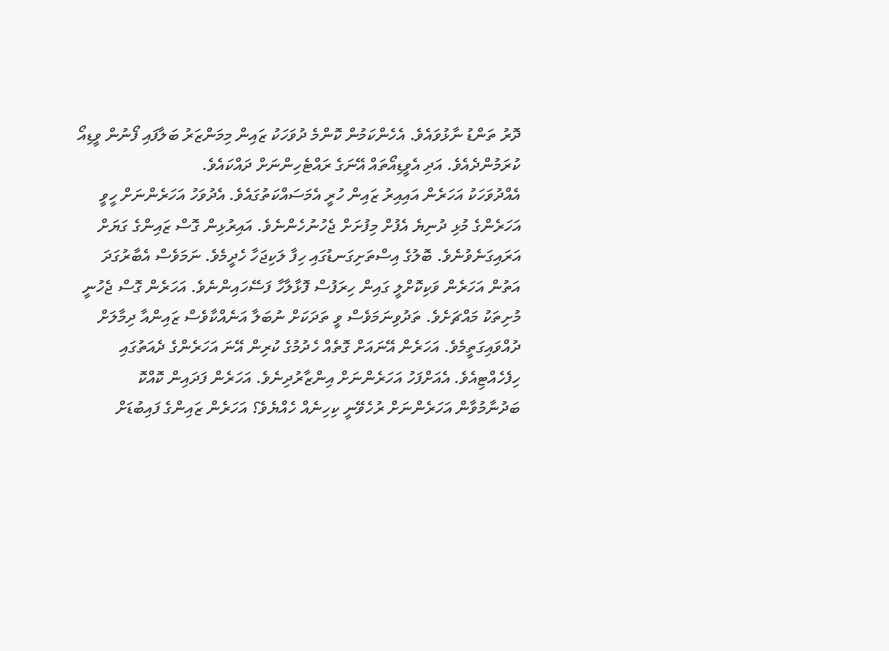ދޮރު ތަންޑު ނާޅުވައެވެ. އެހެންކަމުން ކޮންމެ ދުވަހަކު ޒައިން މިމަންޒަރު ބަލާފައި ފޯނުން ވީޑިއޯ ކުރަމުންދެއެވެ. އަދި އެވީޑިއޯތައް އޭނަގެ ރައްޓެހިންނަށް ދައްކައެވެ.
އެއްދުވަހަކު އަހަރެން އައިއިރު ޒައިން ހުރީ އެމަސައްކަތުގައެވެ. އެދުވަހު އަހަރެންނަށް ހީވީ އަހަރެންގެ މުޅި ދުނިޔެ އެފުށް މިފުށަށް ޖެހުނުހެންނެވެ. އައިރުޅިން ގޮސް ޒައިންގެ ގަޔަށް އަރައިގަނެވުނެވެ. ބޮލުގެ އިސްތަށިގަނޑުގައި ހިފާ ލަކިޖަހާ ހެދީމެވެ. ނަމަވެސް އެބާރުގަދަ އަތުން އަހަރެން ވަކިކޮށްލީ ގައިން ހިރަފުސް ފޮޅާލާހާ ފަސޭހައިންނެވެ. އަހަރެން ގޮސް ޖެހުނީ މުށިތަކު މައްޗަށެވެ. ތަދުވިނަމަވެސް ވީ ތަދަކަށް ނުބަލާ އަނެއްކާވެސް ޒައިންއާ ދިމާލަށް ދުއްވައިގަތީމެވެ. އަހަރެން އޭނައަށް ގޮތެއް ހެދުމުގެ ކުރިން އޭނަ އަހަރެންގެ ދެއަތުގައި ހިފެހެއްޓިއެވެ. އެއަށްފަހު އަހަރެންނަށް އިންޒާރުދިނެވެ. އަހަރެން ފަދައިން ކޮއްކޮ ބަދުނާމުވާން އަހަރެންނަށް ރުހެވޭނީ ކިހިނެއް ހެއްޔެވެ؟ އަހަރެން ޒައިންގެ ފައިބުޑަށް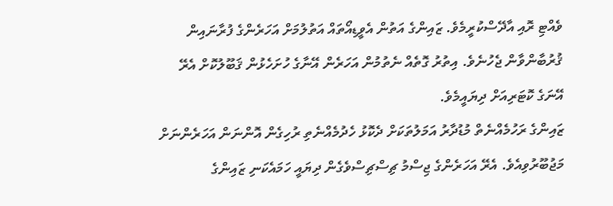ވެއްޓި ރޮއި އާދޭސްކުރީމެވެ. ޒައިންގެ އަތުން އެވީޑިއޯތައް އަތުލުމަށް އަހަރެންގެ ފުރާނައިން ޤުރުބާންވާން ޖެހުނެވެ. އިތުރު ގޮތެއް ނެތުމުން އަހަރެން އޭނާގެ ހުށަހެޅުން ޤަބޫލުކޮށް އެރޭ އޭނަގެ ކޮޓަރިއަށް ދިޔައީމެވެ.
ޒައިންގެ ރަހުމެއްނެތް މުޑުދާރު އަމަލުތަކަށް ދެކޮޅު ހެދުމެއްނެތި ރުހިގެން އޮންނަން އަހަރެންނަށް މަޖުބޫރުވިއެވެ. އެރޭ އަހަރެންގެ ޖިސްމު ޗިސްޗިސްވެގެން ދިޔައީ ހަމައެކަނި ޒައިންގެ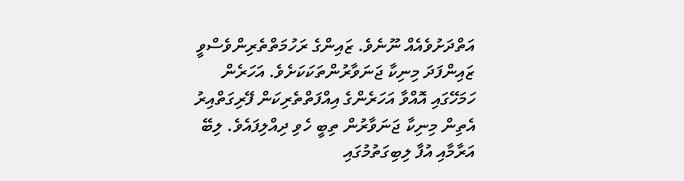އަތްދަށުވެއެއް ނޫނެވެ. ޒައިންގެ ރަހުމަތްތެރިންވެސްވީ ޒައިންފަދަ މިނިކާ ޖަނަވާރުންތަކަކަށެވެ. އަހަރެން ހަމަހޭގައި އޮއްވާ އަހަރެންގެ އިއްފަތްތެރިކަން ފޭރިގަތްއިރު އެތިން މިނިކާ ޖަނަވާރުން ތިބީ ހެވި ދިއްލިފައެވެ. ލިބޭ އަރާމާއި އުފާ ލިބިގަތުމުގައި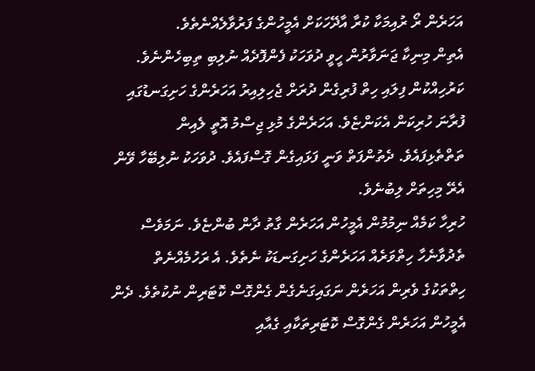އަހަރެން ރޯ ރުއިމަކާ ކުރާ އާދޭހަކަށް އެމީހުންގެ ފަރުވާލެއްނެތެވެ.
އެތިން މިނިކާ ޖަނަވާރުން ހީވީ ދުވަހަކު ފެންފޮދެއް ނުލިބި ތިބިހެންނެވެ. ކަރުހިއްކުން ފިލައި ހިތް ފުރިގެން ދުރަށް ޖެހިލިއިރު އަހަރެންގެ ހަށިގަނޑުގައި ފުރާނަ ހުރިކަން އެކަންޏެވެ. އަހަރެންގެ މުޅި ޖިސްމު އޮތީ ލެއިން ތަތްތެޅިފައެވެ. ދެތުންފަތް ވަނީ ފަޅައިގެން ގޮސްފައެވެ. ދުވަހަކު ނުލިބޭހާ ވޭން އެރޭ މިހިތަށް ލިބުނެވެ.
ހުރިހާ ކަމެއް ނިމުމުން އެމީހުން އަހަރެން ގާތު ދާން ބުންޏެވެ. ނަމަވެސް ތެދުވާނެހާ ހިތްވަރެއް އަހަރެންގެ ހަށިގަނޑަކު ނެތެވެ. އެ ރަހުމެއްނެތް ހިތްތަކުގެ ވެރިން އަހަރެން ނަގައިގަނެގެން ގެންގޮސް ކޮޓަރިން ނުކުތެވެ. ދެން އެމީހުން އަހަރެން ގެންގޮސް ކޮޓަރިތަކާއި ގެއާއި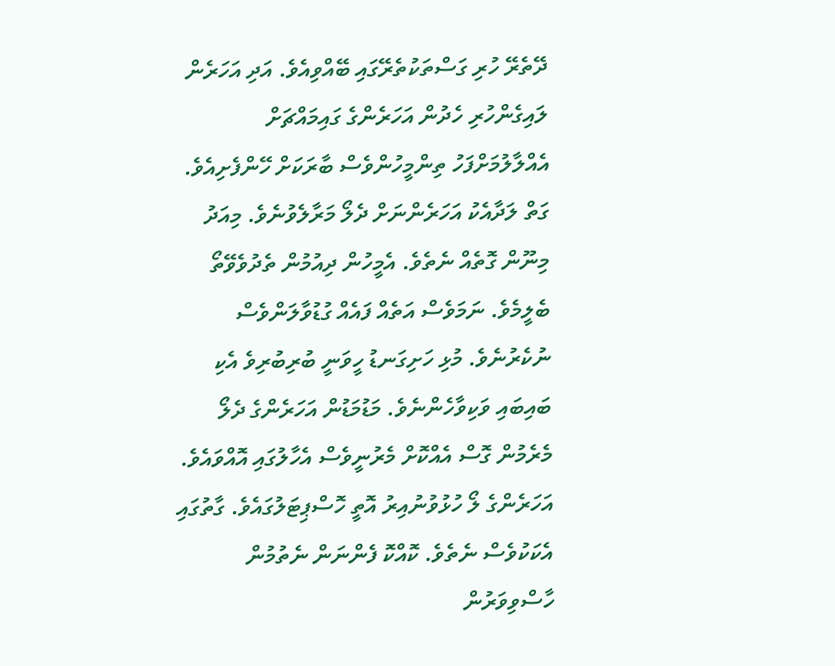ދޭތެރޭ ހުރި ގަސްތަކުތެރޭގައި ބޭއްވިއެވެ. އަދި އަހަރެން ލައިގެންހުރި ހެދުން އަހަރެންގެ ގައިމައްޗަށް އެއްލާލުމަށްފަހު ތިންމީހުންވެސް ބާރަކަށް ހޭންފެށިއެވެ. ގަތް ލަދާއެކު އަހަރެންނަށް ދެލޯ މަރާލެވުނެވެ. މިއަދު މިނޫން ގޮތެއް ނެތެވެ. އެމީހުން ދިއުމުން ތެދުވެވޭތޯ ބެލީމެވެ. ނަމަވެސް އަތެއް ފައެއް ގުޑުވާލަންވެސް ނުކެރުނެވެ. މުޅި ހަށިގަނޑު ހީވަނީ ބުރިބުރިވެ އެކި ބައިބައި ވަކިވާހެންނެވެ. މަޑުމަޑުން އަހަރެންގެ ދެލޯ މެރެމުން ގޮސް އެއްކޮށް މެރުނީވެސް އެހާލުގައި އޮއްވައެވެ.
އަހަރެންގެ ލޯ ހުޅުވުނުއިރު އޮތީ ހޮސްޕިޓަލުގައެވެ. ގާތުގައި އެކަކުވެސް ނެތެވެ. ކޮއްކޮ ފެންނަން ނެތުމުން ހާސްވިވަރުން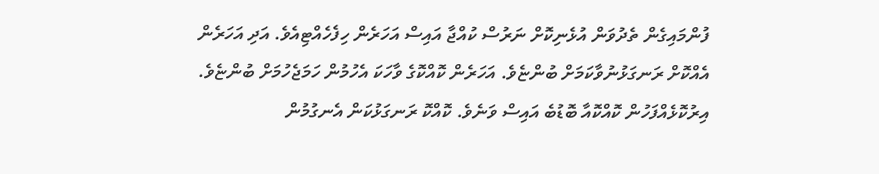ފުންމައިގެން ތެދުވަން އުޅެނިކޮށް ނަރުސް ކުއްޖާ އައިސް އަހަރެން ހިފެހެއްޓިއެވެ. އަދި އަހަރެން އެއްކޮށް ރަނގަޅުނުވާކަމަށް ބުންޏެވެ. އަހަރެން ކޮއްކޮގެ ވާހަކަ އެހުމުން ހަމަޖެހުމަށް ބުންޏެވެ. އިރުކޮޅެއްފަހުން ކޮއްކޮއާ ބޮޑުބެ އައިސް ވަނެވެ. ކޮއްކޮ ރަނގަޅުކަން އެނގުމުން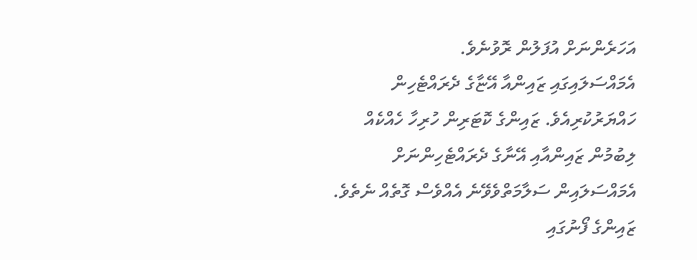އަހަރެންނަށް އުފަލުން ރޮވުނެވެ.
އެމައްސަލައިގައި ޒައިންއާ އޭޏާގެ ދެރައްޓެހިން ހައްޔަރުކުރިއެވެ. ޒައިންގެ ކޮޓަރިން ހުރިހާ ހެއްކެއް ލިބުމުން ޒައިންއާއި އޭނާގެ ދެރައްޓެހިންނަށް އެމައްސަލައިން ސަލާމަތްވެވޭނެ އެއްވެސް ގޮތެއް ނެތެވެ. ޒައިންގެ ފޯނުގައި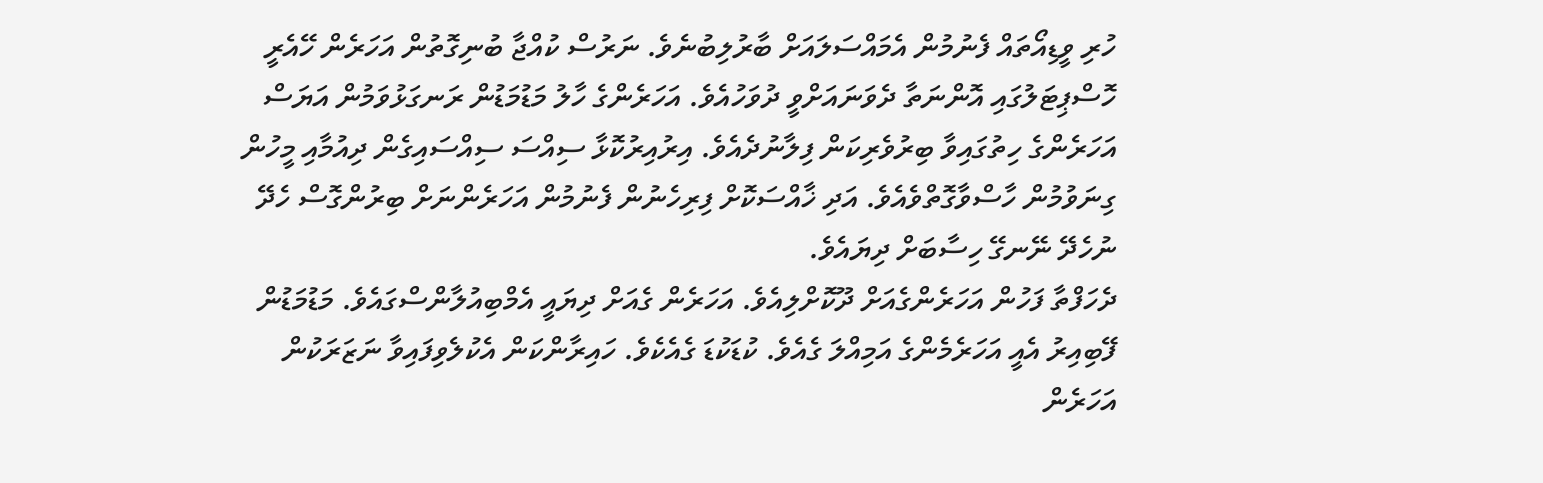ހުރި ވީޑިއޯތައް ފެނުމުން އެމައްސަލައަށް ބާރުލިބުނެވެ. ނަރުސް ކުއްޖާ ބުނިގޮތުން އަހަރެން ހޭއެރީ ހޮސްޕިޓަލުގައި އޮންނަތާ ދެވަނައަށްވީ ދުވަހުއެވެ. އަހަރެންގެ ހާލު މަޑުމަޑުން ރަނގަޅުވަމުން އަޔަސް އަހަރެންގެ ހިތުގައިވާ ބިރުވެރިކަން ފިލާނުދެއެވެ. އިރުއިރުކޮޅާ ސިއްސަ ސިއްސައިގެން ދިއުމާއި މީހުން ގިނަވުމުން ހާސްވާގޮތްވެއެވެ. އަދި ޚާއްސަކޮށް ފިރިހެނުން ފެނުމުން އަހަރެންނަށް ބިރުންގޮސް ހެދޭ ނުހެދޭ ނޭނގޭ ހިސާބަށް ދިޔައެވެ.
ދެހަފްތާ ފަހުން އަހަރެންގެއަށް ދޫކޮށްލިއެވެ. އަހަރެން ގެއަށް ދިޔައީ އެމްބިއުލާންސްގައެވެ. މަޑުމަޑުން ފޭބިއިރު އެއީ އަހަރެމެންގެ އަމިއްލަ ގެއެވެ. ކުޑަކުޑަ ގެއެކެވެ. ހައިރާންކަން އެކުލެވިފައިވާ ނަޒަރަކުން އަހަރެން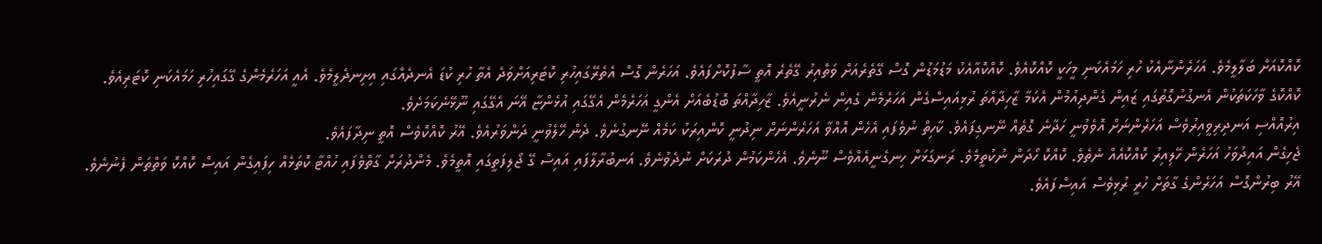ކޮއްކޮއަށް ބަލާލީމެވެ. އަހަރެންނާއެކު ހުރި ހަމައެކަނި މީހަކީ ކޮއްކޮއެވެ. ކޮއްކޮއާއެކު މަޑުމަޑުން ގޮސް ގޭތެރެއަށް ވަތްއިރު ގޭތެރެ އޮތީ ސާފުކޮށްފައެވެ. އަހަރެން ގޮސް އެތެރޭގައިހުރި ކޮޓަރިއަށްވަދެ އެތާ ހުރި ކުޑަ އެނދެއްގައި އިށިނދެލީމެވެ. އެއީ އަހަރެމެންގެ ގޭގައިހުރި ހަމައެކަނި ކޮޓަރިއެވެ.
ކޮއްކޮގެ ވާހަކަތަކުން އެނގުނުގޮތުގައި ޒައިން ގެންދިއުމުން އެކަމާ ޒާހިދާއްތަ ރުޅިއައިސްގެން އަހަރެމެން ގެއިން ނެރުނީއެވެ. ޒާހިދާއްތަ ބޮޑުބެއަށް އެންގީ އަހަރެމެން އެގޭގައި އުޅެންޏާ އޭނަ އެގޭގައި ނޫޅޭނެކަމަށެވެ.
އިރުއޮއްސި އަނދިރިވީއިރުވެސް އަހަރެންނަށް އޮވެވުނީ ހަދާނެ ގޮތެއް ނޭނގިފައެވެ. ކާހިތް ނުވެފައި އެހެން އޮއްވާ އަހަރެންނަށް ނިދުނީ ކޮންއިރަކު ކަމެއް ނޭނގުނެވެ. ދެން ހޭލެވުނީ ދަންވަރުއެވެ. އޭރު ކޮއްކޮވެސް އޮތީ ނިދާފައެވެ.
ޖެހިގެން އައިދުވަހު އަހަރެން ހޭލިއިރު ކޮއްކޮއެއް ނެތެވެ. ކޮއްކޮ ހޯދަން ނުކުތީމެވެ. ރަނގަޅަށް ހިނގެނީއެއްވެސް ނޫނެވެ. އެހެންކަމުން ދުރަކަށް ނުދެވުނެވެ. އަނބުރާލާފައި އައިސް ގޭ ޖޯލިފަތީގައި އޮތީމެވެ. މެންދުރަށް ގާތްވެފައި ހުއްޓާ ކޮތަޅެއް ހިފައިގެން އައިސް ކޮއްކޮ ވަތްތަން ފެނުނެވެ. އޭރު ބިރުންގޮސް އަހަރެންގެ ގާތަށް ހުރީ ރުޅިވެސް އައިސްފައެވެ.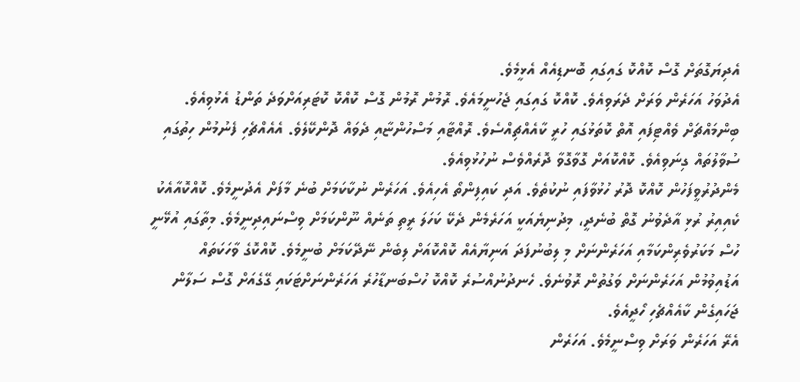އެދިޔަގޮތަށް ގޮސް ކޮއްކޮ ގައިގައި ބޮނޑިއެއް އެޅީމެވެ.
އެދުވަހު އަހަރެން ވަރަށް ދެރަވިއެވެ. ކޮއްކޮ ގައިގައި ޖެހުނީމައެވެ. ރޮމުން ރޮމުން ގޮސް ކޮއްކޮ ކޮޓަރިއަށްވަދެ ތަންޑު އެޅުވިއެވެ. ބިންމައްޗަށް ވެއްޓިފައި އޮތް ކޮތަޅުގައި ހުރީ ކާއެއްޗިއްސެވެ. ރޮއްޓާއި މަސްހުންޏާއި ދެވައް ދޮންކޭލެވެ. އެއެއްޗެހި ފެނުމުން ހިތުގައި ސުވާލުތައް ގިނަވިއެވެ. ކޮއްކޮއަށް ގޮވާގޮވާ ދޮރެއްވެސް ނުހުޅުވިއެވެ.
މެންދުރުވީފަހުން ކޮއްކޮ ދޮރު ހުޅުވާފައި ނުކުތެވެ. އަދި ކައިފިންތޯ އެހިއެވެ. އަހަރެން ނުކާކަމަށް ބުނެ މާފަށް އެދުނީމެވެ. ކޮއްކޮއާއެކު ކެއިއިރު ރުޅި އާދެވުނު ގޮތް ބުނެދީ، މިދުނިޔެއަކީ އަހަރެމެން ދެކޭ ކަހަލަ ރީތި ތަނެއް ނޫންކަމަށް ވިސްނައިދިނީމެވެ. މިތާގައި އުޅޭނީ ހުސް މަކަރުވެރިންކަމާއި އަހަރެންނަށް މި ލިބުނުފަދަ އަނިޔާއެއް ކޮއްކޮއަށް ލިބެން ނޭދޭކަމަށް ބުނީމެވެ. ކޮއްކޮގެ ވާހަކަތައް އަޑުއިވުމުން އަހަރެންނަށް ވަގުތުން ރޮވުނެވެ. ހެނދުނުއްސުރެ ކޮއްކޮ ހުސްބަނޑާހުރެ އަހަރެންނަށްޓަކައި ގޭގެއަށް ގޮސް ސަލާން ޖަހައިގެން ކާއެއްޗެހި ހޯދީއެވެ.
އެރޭ އަހަރެން ވަރަށް ވިސްނީމެވެ. އަހަރެން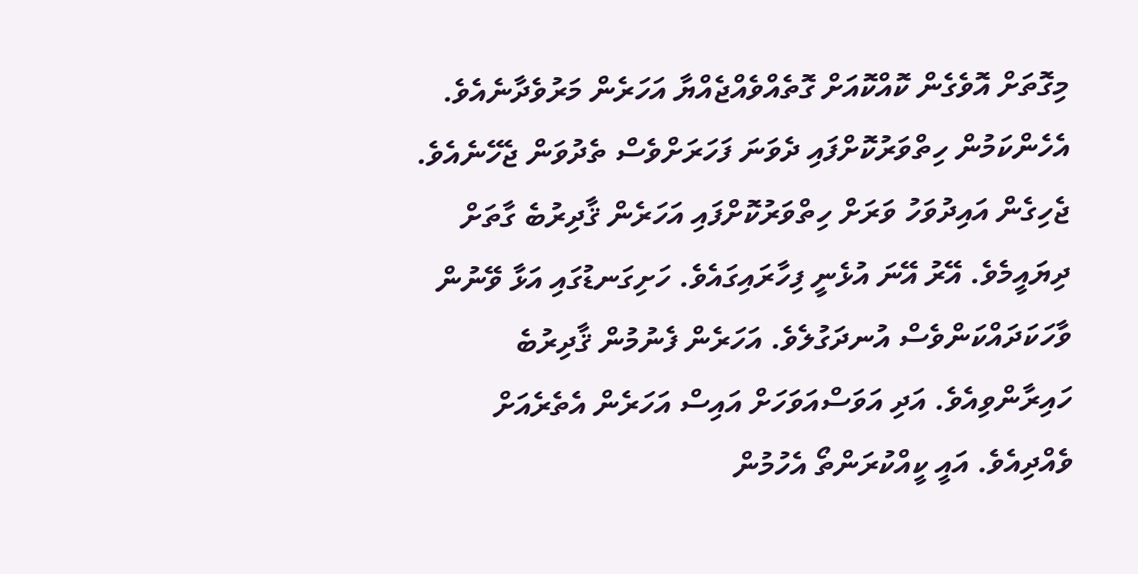މިގޮތަށް އޮވެގެން ކޮއްކޮއަށް ގޮތެއްވެއްޖެއްޔާ އަހަރެން މަރުވެދާނެއެވެ. އެހެންކަމުން ހިތްވަރުކޮށްފައި ދެވަނަ ފަހަރަށްވެސް ތެދުވަން ޖެހޭނެއެވެ.
ޖެހިގެން އައިދުވަހު ވަރަށް ހިތްވަރުކޮށްފައި އަހަރެން ޤާދިރުބެ ގާތަށް ދިޔައީމެވެ. އޭރު އޭނަ އުޅެނީ ފިހާރައިގައެވެ. ހަށިގަނޑުގައި އަޅާ ވޭނުން ވާހަކަދައްކަންވެސް އުނދަގުލެވެ. އަހަރެން ފެނުމުން ޤާދިރުބެ ހައިރާންވިއެވެ. އަދި އަވަސްއަވަހަށް އައިސް އަހަރެން އެތެރެއަށް ވެއްދިއެވެ. އައީ ކީއްކުރަންތޯ އެހުމުން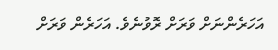އަހަރެންނަށް ވަރަށް ރޮވުނެވެ. އަހަރެން ވަރަށް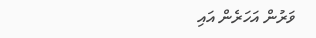ވަރުން އަހަރެން އައި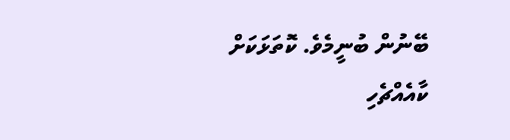ބޭނުން ބުނީމެވެ. ކޮތަޅަކަށް ކާއެއްޗެހި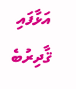އަޅާފައި ޤާދިރުބެ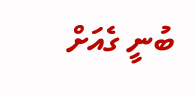ބުނީ ގެއަށް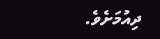ދިއުމަށެވެ.